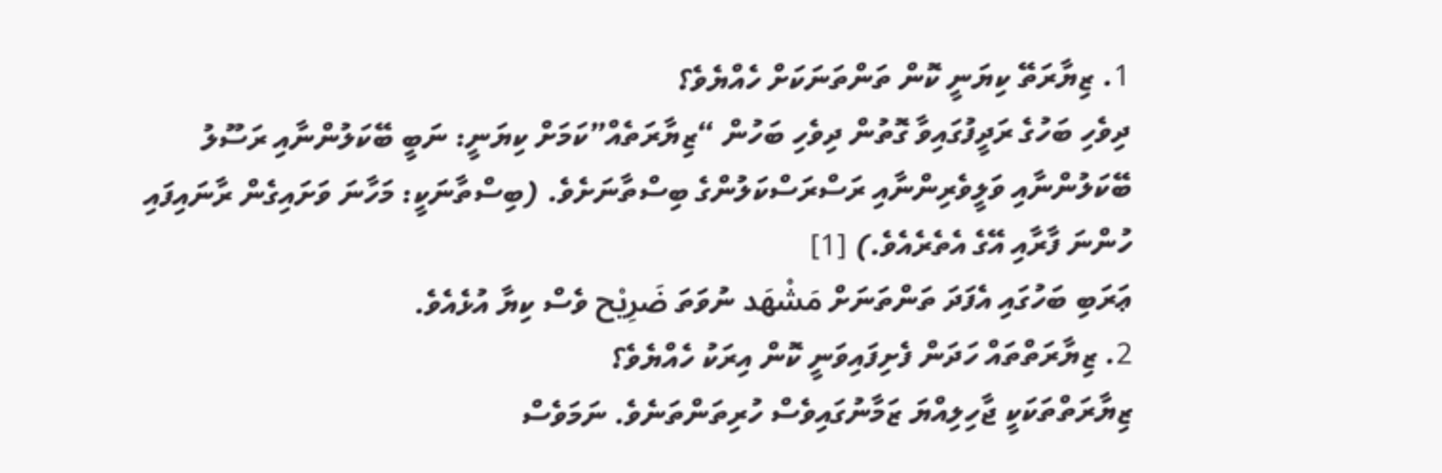1. ޒިޔާރަތޭ ކިޔަނީ ކޮން ތަންތަނަކަށް ހެއްޔެވެ؟
ދިވެހި ބަހުގެ ރަދީފުގައިވާ ގޮތުން ދިވެހި ބަހުން “ޒިޔާރަތެއް”ކަމަށް ކިޔަނީ: ނަބީ ބޭކަލުންނާއި ރަސޫލު ބޭކަލުންނާއި ވަލީވެރިންނާއި ރަސްރަސްކަލުންގެ ބިސްތާނަށެވެ. (ބިސްތާނަކީ: މަހާނަ ވަށައިގެން ރާނައިފައި ހުންނަ ފާރާއި އޭގެ އެތެރެއެވެ.) [1]
ޢަރަބި ބަހުގައި އެފަދަ ތަންތަނަށް مَشْهَد ނުވަތަ ضَرِيْح ވެސް ކިޔާ އުޅެއެވެ.
2. ޒިޔާރަތްތައް ހަދަން ފެށިފައިވަނީ ކޮން އިރަކު ހެއްޔެވެ؟
ޒިޔާރަތްތަކަކީ ޖާހިލިއްޔަ ޒަމާނުގައިވެސް ހުރިތަންތަނެވެ. ނަމަވެސް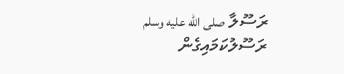ރަސޫލާ صلى الله عليه وسلم ރަސޫލުކަމައިގެން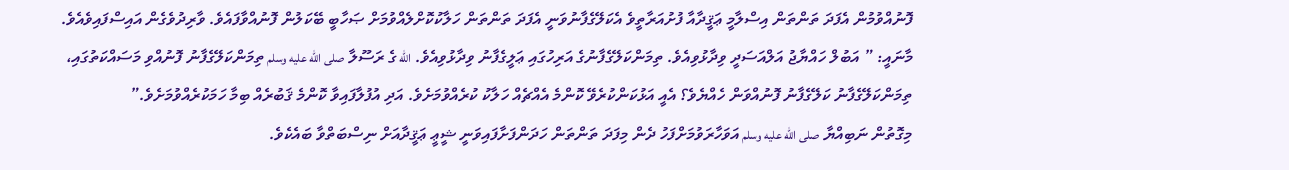ފޮނުއްވުމުން އެފަދަ ތަންތަން އިސްލާމީ ޢަޤީދާއާ ފުށުއަރާތީވެ އެކަލޭގެފާނުވަނީ އެފަދަ ތަންތަން ހަލާކުކޮށްލެއްވުމަށް ޞަހާބީ ބޭކަލުން ފޮނުއްވާފައެވެ. ވާރިދުވެގެން އައިސްފައިވެއެވެ.
މާނައީ: ” އަބުލް ހައްޔާޖު އަލްއަސަދީ ވިދާޅުވިއެވެ. ތިމަންކަލޭގެފާނުގެ އަރިހުގައި ޢަލީގެފާނު ވިދާޅުވިއެވެ. الله ގެ ރަސޫލާ صلى الله عليه وسلم ތިމަންކަލޭގެފާނު ފޮނުއްވި މަސައްކަތުގައި، ތިމަންކަލޭގެފާނު ކަލޭގެފާނު ފޮނުއްވަން ހެއްޔެވެ؟ އެއީ އަޅުކަންކުރެވޭ ކޮންމެ އެއްޗެއް ހަލާކު ކުރެއްވުމަށެވެ. އަދި އުފުލާފައިވާ ކޮންމެ ޤަބުރެއް ބިމާ ހަމަކުރެއްވުމަށެވެ.”
މިގޮތުން ނަބިއްޔާ صلى الله عليه وسلم އަވަހާރަވުމަށްފަހު ދެން މިފަދަ ތަންތަން ހަދަންފަށާފައިވަނީ ޝީޢީ ޢަޤީދާއަށް ނިސްބަތްވާ ބައެކެވެ.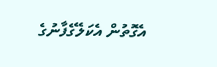އެގޮތުން އެކަލޭގެފާނުގެ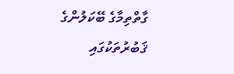ގާތްތިމާގެ ބޭކަލުންގެ ޤަބުރުތަކުގައި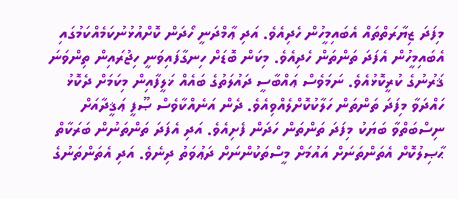މިފަދަ ޒިޔާރަތްތައް އެބައިމީހުން ހެދިއެވެ. އަދި ޢާމްދަނީ ހޯދަން ކޮށްއުޅުނުކަމެއްކަމުގައި އެބައިމީހުން އެފަދަ ތަންތަން ހެދިއެވެ. މިކަން ބޮޑަށް ހިނގާފައިވަނީ ހިޖުރައިން ތިންވަނަ ޤަރުނުގެ ކުރީކޮޅުއެވެ. ނަމަވެސް ޢައްބާސީ ދައުލަތުގެ ބައެއް ޚަލީފާއިން މިކަމަށް ދެކޮޅު ހައްދަވާ މިފަދަ ތަންތަން ހަލާކުކޮށްލެއްވިއެވެ. ދެން އަނެއްކާވެސް ޞޫފީ ޢަޤީދާއަށް ނިސްބަތްވާ ބަޔަކު މިފަދަ ތަންތަން ހަދަން ފެށިއެވެ. އަދި އެފަދަ ތަންތަނުން ބަރަކާތް ޙާޞިލުކޮށް އެތަންތަނަށް އައުމަށް މީސްތަކުންނަށް ދަޢުވަތު ދިނެވެ. އަދި އެތަންތަނުގެ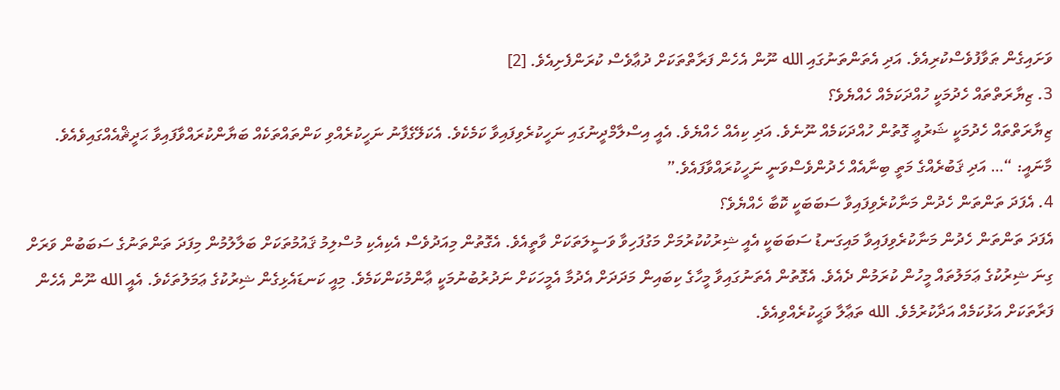ވަށައިގެން ޠަވާފުވެސްކުރިއެވެ. އަދި އެތަންތަނުގައި الله ނޫން އެހެން ފަރާތްތަކަށް ދުޢާވެސް ކުރަންފެށިއެވެ. [2]
3. ޒިޔާރަތްތައް ހެދުމަކީ ހުއްދަކަމެއް ހެއްޔެވެ؟
ޒިޔާރަތްތައް ހެދުމަކީ ޝަރުޢީ ގޮތުން ހުއްދަކަމެއް ނޫނެވެ. އަދި ކިއެއް ހެއްޔެވެ. އެއީ އިސްލާމްދީނުގައި ނަހީކުރެވިފައިވާ ކަމެކެވެ. އެކަލޭގެފާނު ނަހީކުރެއްވި ކަންތައްތަކެއް ބަޔާންކުރައްވާފައިވާ ޙަދީޘްއެއްގައިވެއެވެ.
މާނައީ: “… އަދި ޤަބުރެއްގެ މަތީ ބިނާއެއް ހެދުންވެސްވަނީ ނަހީކުރައްވާފައެވެ.”
4. އެފަދަ ތަންތަން ހެދުން މަނާކުރެވިފައިވާ ސަބަބަކީ ކޮބާ ހެއްޔެވެ؟
އެފަދަ ތަންތަން ހެދުން މަނާކުރެވިފައިވާ މައިގަނޑު ސަބަބަކީ އެއީ ޝިރުކުކުރުމަށް މަގުފަހިވާ ވަސީލަތަކަށް ވާތީއެވެ. އެގޮތުން މިއަދުވެސް އެކިއެކި މުސްލިމު ޤައުމުތަކަށް ބަލާލުމުން މިފަދަ ތަންތަނުގެ ސަބަބުން ވަރަށް ގިނަ ޝިރުކުގެ ޢަމަލުތައް މީހުން ކުރަމުން ދެއެވެ. އެގޮތުން އެތަނުގައިވާ މީހާގެ ކިބައިން މަދަދަށް އެދުމާ އެމީހަކަށް ނަދުރުބުނުމަކީ ޢާންމުކަންކަމެވެ. މިއީ ކަނޑައެޅިގެން ޝިރުކުގެ ޢަމަލުތަކެވެ. އެއީ الله ނޫން އެހެން ފަރާތަކަށް އަޅުކަމެއް އަދާކުރުމެވެ. الله ތަޢާލާ ވަޙީކުރެއްވިއެވެ.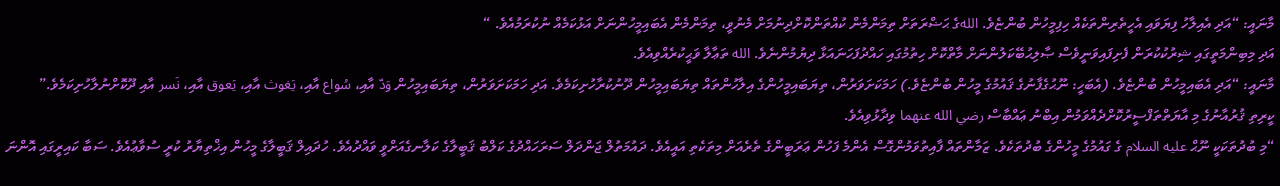މާނައީ: “އަދި އެއިލާހު ފިޔަވައި އެހީތެރިންތަކެއް ހިފިމީހުން ބުންޏެވެ. اللهގެ ޙަޟްރަތަށް ތިމަންމެން ކުއްތަންކޮށްދިނުމަށް މެނުވީ، ތިމަންމެން އެބައިމީހުންނަށް އަޅުކަމެއް ނުކުރަމުއެވެ. “
އަދި މިބިންމަތީގައި ޝިރުކުކުރަން ފެށިފައިވަނީވެސް ޞާލިޙުބޭކަލުންނަށް މާތްކޮށް ހިތުމުގައި ހައްދުފަހަނައަޅާ ދިޔުމުންނެވެ. الله ތަޢާލާ ވަޙީކުރެއްވިއެވެ.
މާނައީ: “އަދި އެބައިމީހުން ބުންޏެވެ. (އެބަހީ: ނޫޙުގެފާނުގެ ޤައުމުގެ މީހުން ބުންޏެވެ.) ހަމަކަށަވަރުން، ތިޔަބައިމީހުންގެ އިލާހުންތައް ތިޔަބައިމީހުން ދޫނުކުރާހުށިކަމެވެ. އަދި ހަމަކަށަވަރުން، ތިޔަބައިމީހުން وَدّ އާއި، سُواع އާއި، يَغوث އާއި، يَعوق އާއި، نَسر އާއި ދޫކޮށްނުލާހުށިކަމެވެ.”
ކީރިތި ޤުރުއާނުގެ މި އާޔަތްތަފްސީރުކޮށްދެއްވަމުން އިބްނު ޢައްބާސް رضي الله عنهما ވިދާޅުވިއެވެ.
“މި ބުދުތަކަކީ ނޫޙް عليه السلام ގެ ގައުމުގެ މީހުންގެ ބުދުތަކެވެ. ޒަމާންތައް ފާއިތުވަމުންގޮސް އެންމެ ފަހުން ޢަރަބީންގެ ތެރެއަށް މިތަކެތި އައީއެވެ. ދައުމަތުލް ޖަންދަލް ސަރަހައްދުގެ ކަލްބު ޤަބީލާގެ ކަލާނގެއަށްވީ ވައްދުއެވެ. ހުދައިލް ޤަބީލާގެ މީހުން އިޚްތިޔާރު ކުރީ ސުވާޢުއެވެ. ސަބާ ކައިރީގައި އޮންނަ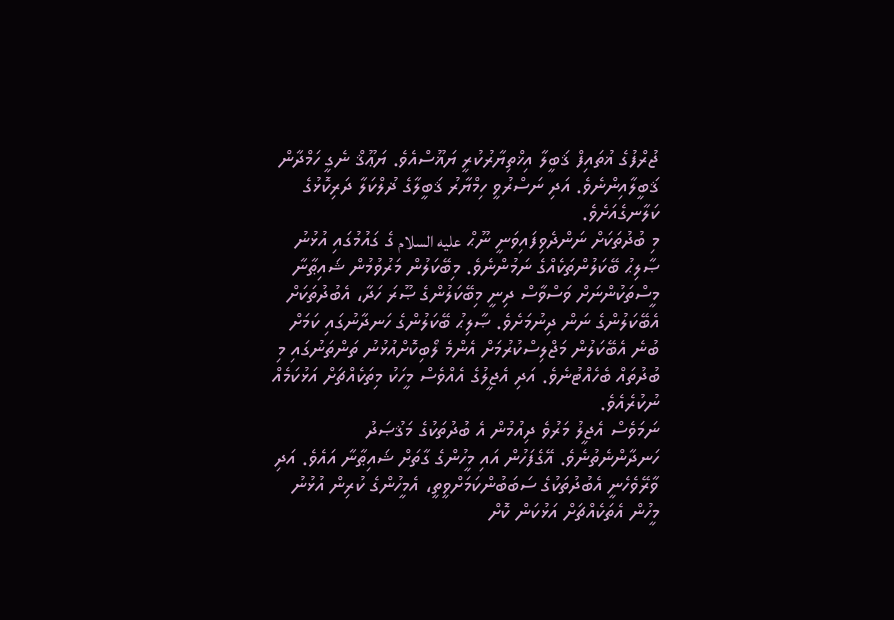ޖުރްފުގެ ޣުތައިފް ޤަބީލާ އިޚްތިޔާރުކުރީ ޔަޣޫސްއެވެ. ޔަޢޫޤް ނެގީ ހަމްދާން ޤަބީލާއިންނެވެ. އަދި ނަސްރުވީ ހިމްޔާރު ޤަބީލާގެ ޛުލްކަލާ ދަރިކޮޅުގެ ކަލާނގެއަށެވެ.
މި ބުދުތަކަށް ނަންދެވިފައިވަނީ ނޫޙް عليه السلام ގެ ގައުމުގައި އުޅުނު ޞާލިޙު ބޭކަލުންތަކެއްގެ ނަމުންނެވެ. މިބޭކަލުން މަރުވުމުން ޝައިޠާނާ މީސްތަކުންނަށް ވަސްވާސް ދިނީ މިބޭކަލުންގެ ޞޫރަ ހަދާ، އެބުދުތަކަށް އެބޭކަލުންގެ ނަން ދިނުމަށެވެ. ޞާލިޙު ބޭކަލުންގެ ހަނދާނުގައި ކަމަށް ބުނެ އެބޭކަލުން މަޖްލިސްކުރުމަށް އެންމެ ލޯބިކޮށްއުޅުނު ތަންތަނުގައި މި ބުދުތައް ބެހެއްޓުނެވެ. އަދި އެޖީލުގެ އެއްވެސް މީހަކު މިތަކެއްޗަށް އަޅުކަމެއް ނުކުރެއެވެ.
ނަމަވެސް އެޖީލު މަރުވެ ދިއުމުން އެ ބުދުތަކުގެ މަޤުޞަދު ހަނދާންނެތުނެވެ. އޭގެފަހުން އައި މީހުންގެ ގާތަށް ޝައިޠާނާ އައެވެ. އަދި ވާރޭވެހެނީ އެބުދުތަކުގެ ސަބަބުންކަމަށްވީތީ، އެމީހުންގެ ކުރިން އުޅުނު މީހުން އެތަކެއްޗަށް އަޅުކަން ކޮށް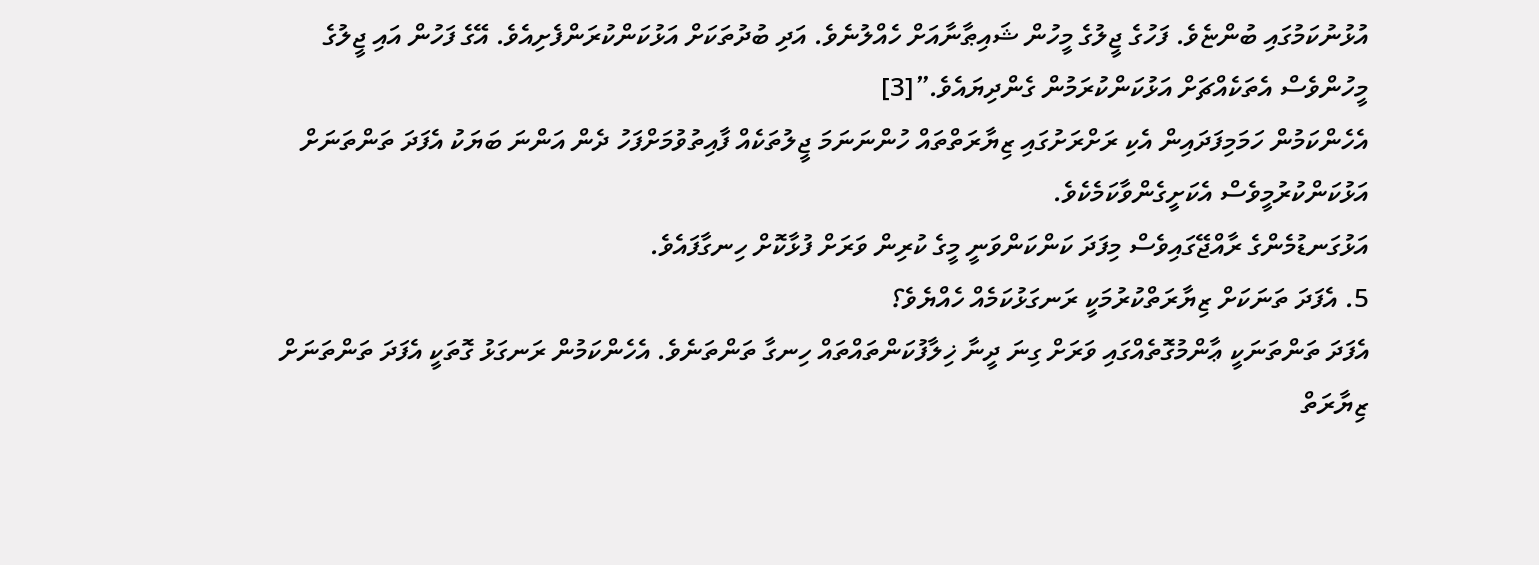އުޅުނުކަމުގައި ބުންޏެވެ. ފަހުގެ ޖީލުގެ މީހުން ޝައިޠާނާއަށް ހެއްލުނެވެ. އަދި ބުދުތަކަށް އަޅުކަންކުރަންފެށިއެވެ. އޭގެ ފަހުން އައި ޖީލުގެ މީހުންވެސް އެތަކެއްޗަށް އަޅުކަންކުރަމުން ގެންދިޔައެވެ.”[3]
އެހެންކަމުން ހަމަމިފަދައިން އެކި ރަށްރަށުގައި ޒިޔާރަތްތައް ހުންނަނަމަ ޖީލުތަކެއް ފާއިތުވުމަށްފަހު ދެން އަންނަ ބަޔަކު އެފަދަ ތަންތަނަށް އަޅުކަންކުރުމީވެސް އެކަށީގެންވާކަމެކެވެ.
އަޅުގަނޑުމެންގެ ރާއްޖޭގައިވެސް މިފަދަ ކަންކަންވަނީ މީގެ ކުރިން ވަރަށް ފުޅާކޮށް ހިނގާފައެވެ.
5. އެފަދަ ތަނަކަށް ޒިޔާރަތްކުރުމަކީ ރަނގަޅުކަމެއް ހެއްޔެވެ؟
އެފަދަ ތަންތަނަކީ ޢާންމުގޮތެއްގައި ވަރަށް ގިނަ ދީނާ ޚިލާފުކަންތައްތައް ހިނގާ ތަންތަނެވެ. އެހެންކަމުން ރަނގަޅު ގޮތަކީ އެފަދަ ތަންތަނަށް ޒިޔާރަތް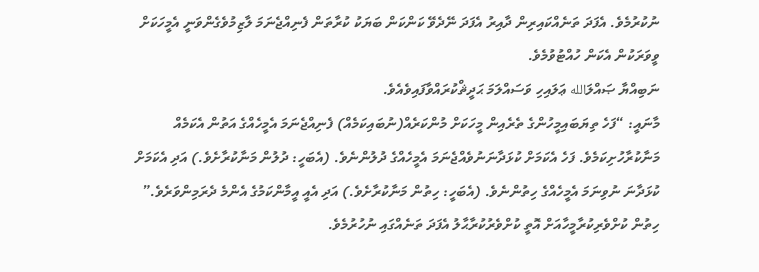ނުކުރުމެވެ. އެފަދަ ތަނެއްކައިރިން ދާއިރު އެފަދަ ނޭދެވޭ ކަންކަން ބަޔަކު ކުރާތަން ފެނިއްޖެނަމަ ލާޒިމުވެގެންވަނީ އެމީހަކަށް ވީވަރަކުން އެކަން ހުއްޓުވުމެވެ.
ނަބިއްޔާ ޞައްލަالله ޢަލައިހި ވަސައްލަމަ ޙަދީޘްކުރައްވާފައިވެއެވެ.
މާނައީ: “ފަހެ ތިޔަބައިމީހުންގެ ތެރެއިން މީހަކަށް މުންކަރެއް(ނުބައިކަމެއް) ފެނިއްޖެނަމަ އެމީހެއްގެ އަތުން އެކަމެއް މަނާކުރާހުށިކަމެވެ. ފަހެ އެކަމަށް ކުޅަދާނަނުވެއްޖެނަމަ އެމީހެއްގެ ދުލުންނެވެ. (އެބަހީ: ދުލުން މަނާކުރާށެވެ.) އަދި އެކަމަށް ކުޅަދާނަ ނުވިނަމަ އެމީހެއްގެ ހިތުންނެވެ. (އެބަހީ: ހިތުން މަނާކުރާށެވެ.) އަދި އެއީ އީމާންކަމުގެ އެންމެ ދެރަމިންވަރެވެ.”
ހިތުން ކުށްވެރިކުރާމީހާއަށް އޮތީ ކުށްވެރުކުރާޙާލު އެފަދަ ތަނެއްގައި ނުހުރުމެވެ.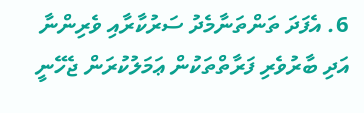6. އެފަދަ ތަންތަނާމެދު ސަރުކާރާއި ވެރިންނާ އަދި ބާރުވެރި ފަރާތްތަކުން ޢަމަލުކުރަން ޖެހޭނީ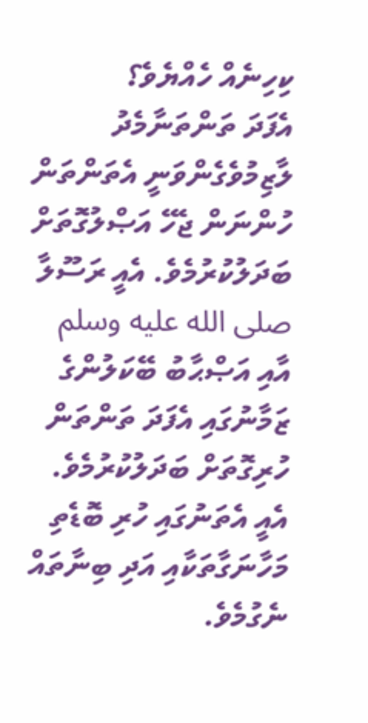ކިހިނެއް ހެއްޔެވެ؟
އެފަދަ ތަންތަނާމެދު ލާޒިމުވެގެންވަނީ އެތަންތަން ހުންނަން ޖެހޭ އަޞްލުގޮތަށް ބަދަލުކުރުމެވެ. އެއީ ރަސޫލާ صلى الله عليه وسلم އާއި އަޞްޙާބު ބޭކަލުންގެ ޒަމާނުގައި އެފަދަ ތަންތަން ހުރިގޮތަށް ބަދަލުކުރުމެވެ. އެއީ އެތަނުގައި ހުރި ބޮޑެތި މަހާނަގާތަކާއި އަދި ބިނާތައް ނެގުމެވެ.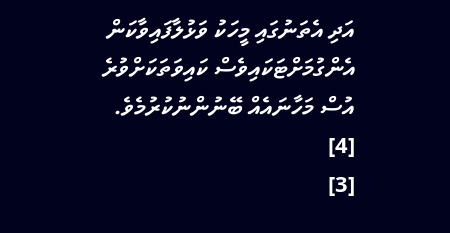އަދި އެތަނުގައި މީހަކު ވަޅުލާފައިވާކަން އެންގުމަށްޓަކައިވެސް ކައިވަތަކަށްވުރެ އުސް މަހާނައެއް ބޭނުންނުކުރުމެވެ. [4]
[3]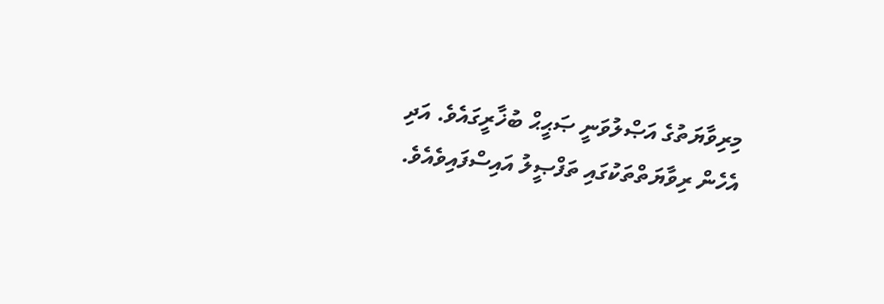މިރިވާޔަތުގެ އަޞްލުވަނީ ޞަޙީޙް ބުޚާރީގައެވެ. އަދި އެހެން ރިވާޔަތްތަކުގައި ތަފްޞީލު އައިސްފައިވެއެވެ.